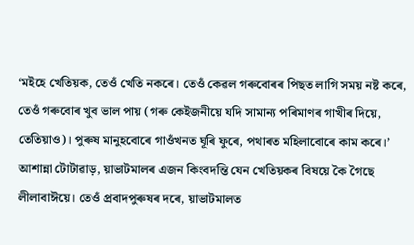‘মইহে খেতিয়ক, তেওঁ খেতি নকৰে। তেওঁ কেৱল গৰুবোৰৰ পিছত লাগি সময় নষ্ট কৰে, তেওঁ গৰুবোৰ খুব ভাল পায় (গৰু কেইজনীয়ে যদি সামান্য পৰিমাণৰ গাখীৰ দিয়ে, তেতিয়াও)। পুৰুষ মানুহবোৰে গাওঁখনত ঘূৰি ফুৰে, পথাৰত মহিলাবোৰে কাম কৰে।’ আশান্না টোটাৱাড়, য়াভাটমালৰ এজন কিংবদন্তি যেন খেতিয়কৰ বিষয়ে কৈ গৈছে লীলাবাঈয়ে। তেওঁ প্ৰবাদপুৰুষৰ দৰে, য়াভাটমালত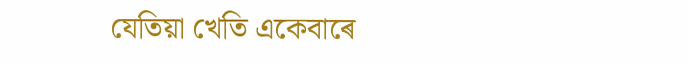যেতিয়া খেতি একেবাৰে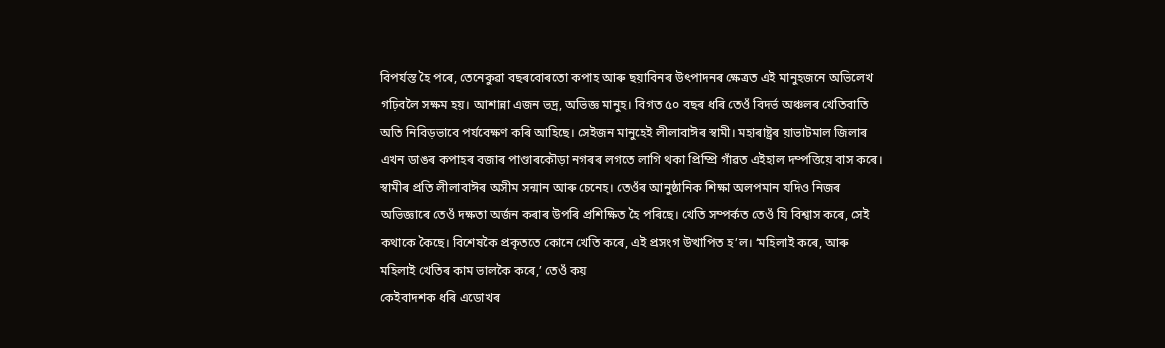বিপৰ্যস্ত হৈ পৰে, তেনেকুৱা বছৰবোৰতো কপাহ আৰু ছয়াবিনৰ উৎপাদনৰ ক্ষেত্ৰত এই মানুহজনে অভিলেখ গঢ়িবলৈ সক্ষম হয়। আশান্না এজন ভদ্ৰ, অভিজ্ঞ মানুহ। বিগত ৫০ বছৰ ধৰি তেওঁ বিদৰ্ভ অঞ্চলৰ খেতিবাতি অতি নিবিড়ভাবে পৰ্যবেক্ষণ কৰি আহিছে। সেইজন মানুহেই লীলাবাঈৰ স্বামী। মহাৰাষ্ট্ৰৰ য়াভাটমাল জিলাৰ এখন ডাঙৰ কপাহৰ বজাৰ পাণ্ডাৰকৌড়া নগৰৰ লগতে লাগি থকা প্ৰিম্প্ৰি গাঁৱত এইহাল দম্পত্তিয়ে বাস কৰে।
স্বামীৰ প্ৰতি লীলাবাঈৰ অসীম সন্মান আৰু চেনেহ। তেওঁৰ আনুষ্ঠানিক শিক্ষা অলপমান যদিও নিজৰ অভিজ্ঞাৰে তেওঁ দক্ষতা অৰ্জন কৰাৰ উপৰি প্ৰশিক্ষিত হৈ পৰিছে। খেতি সম্পৰ্কত তেওঁ যি বিশ্বাস কৰে, সেই কথাকে কৈছে। বিশেষকৈ প্ৰকৃততে কোনে খেতি কৰে, এই প্ৰসংগ উত্থাপিত হ’ল। ‘মহিলাই কৰে, আৰু মহিলাই খেতিৰ কাম ভালকৈ কৰে,’ তেওঁ কয়
কেইবাদশক ধৰি এডোখৰ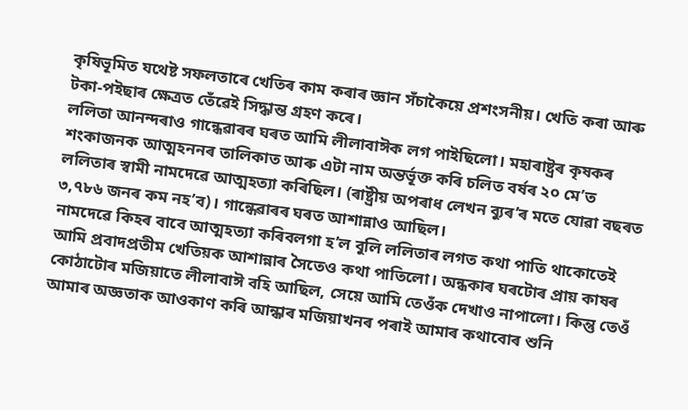কৃষিভূমিত যথেষ্ট সফলতাৰে খেতিৰ কাম কৰাৰ জ্ঞান সঁচাকৈয়ে প্ৰশংসনীয়। খেতি কৰা আৰু টকা-পইছাৰ ক্ষেত্ৰত তেঁৱেই সিদ্ধান্ত গ্ৰহণ কৰে।
ললিতা আনন্দৰাও গান্ধেৱাৰৰ ঘৰত আমি লীলাবাঈক লগ পাইছিলো। মহাৰাষ্ট্ৰৰ কৃষকৰ শংকাজনক আত্মহননৰ তালিকাত আৰু এটা নাম অন্তৰ্ভূক্ত কৰি চলিত বৰ্ষৰ ২০ মে’ত ললিতাৰ স্বামী নামদেৱে আত্মহত্যা কৰিছিল। (ৰাষ্ট্ৰীয় অপৰাধ লেখন ব্যুৰ’ৰ মতে যোৱা বছৰত ৩,৭৮৬ জনৰ কম নহ’ব)। গান্ধেৱাৰৰ ঘৰত আশান্নাও আছিল।
নামদেৱে কিহৰ বাবে আত্মহত্যা কৰিবলগা হ’ল বুলি ললিতাৰ লগত কথা পাতি থাকোতেই আমি প্ৰবাদপ্ৰতীম খেতিয়ক আশান্নাৰ সৈতেও কথা পাতিলো। অন্ধকাৰ ঘৰটোৰ প্ৰায় কাষৰ কোঠাটোৰ মজিয়াতে লীলাবাঈ বহি আছিল, সেয়ে আমি তেওঁক দেখাও নাপালো। কিন্তু তেওঁ আমাৰ অজ্ঞতাক আওকাণ কৰি আন্ধাৰ মজিয়াখনৰ পৰাই আমাৰ কথাবোৰ শুনি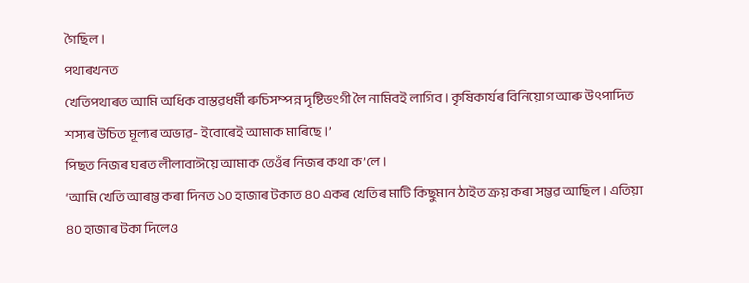গৈছিল।
পথাৰখনত
খেতিপথাৰত আমি অধিক বাস্তৱধৰ্মী ৰুচিসম্পন্ন দৃষ্টিভংগী লৈ নামিবই লাগিব। কৃষিকাৰ্যৰ বিনিয়োগ আৰু উৎপাদিত শস্যৰ উচিত মূল্যৰ অভাৱ- ইবোৰেই আমাক মাৰিছে।’
পিছত নিজৰ ঘৰত লীলাবাঈয়ে আমাক তেওঁৰ নিজৰ কথা ক’লে।
‘আমি খেতি আৰম্ভ কৰা দিনত ১০ হাজাৰ টকাত ৪০ একৰ খেতিৰ মাটি কিছুমান ঠাইত ক্ৰয় কৰা সম্ভৱ আছিল। এতিয়া ৪০ হাজাৰ টকা দিলেও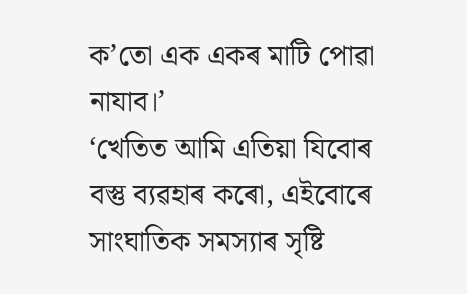ক’তো এক একৰ মাটি পোৱা নাযাব।’
‘খেতিত আমি এতিয়া যিবোৰ বস্তু ব্যৱহাৰ কৰো, এইবোৰে সাংঘাতিক সমস্যাৰ সৃষ্টি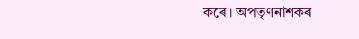কৰে। অপতৃণনাশকৰ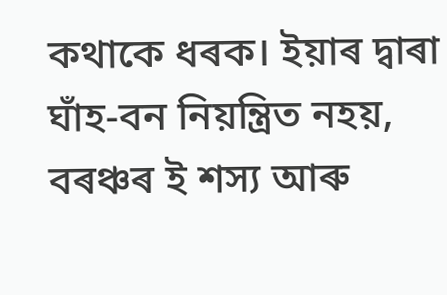কথাকে ধৰক। ইয়াৰ দ্বাৰা ঘাঁহ-বন নিয়ন্ত্ৰিত নহয়, বৰঞ্চৰ ই শস্য আৰু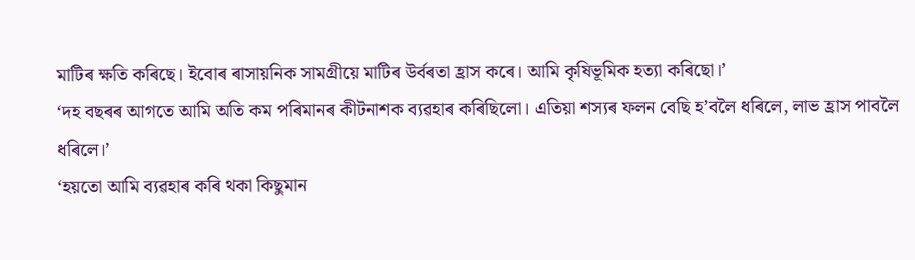মাটিৰ ক্ষতি কৰিছে। ইবোৰ ৰাসায়নিক সামগ্ৰীয়ে মাটিৰ উৰ্বৰতা হ্ৰাস কৰে। আমি কৃষিভূমিক হত্যা কৰিছো।’
‘দহ বছৰৰ আগতে আমি অতি কম পৰিমানৰ কীটনাশক ব্যৱহাৰ কৰিছিলো। এতিয়া শস্যৰ ফলন বেছি হ’বলৈ ধৰিলে, লাভ হ্ৰাস পাবলৈ ধৰিলে।’
‘হয়তো আমি ব্যৱহাৰ কৰি থকা কিছুমান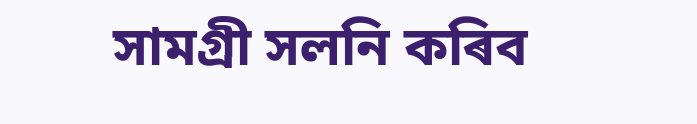সামগ্ৰী সলনি কৰিব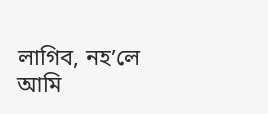লাগিব, নহ’লে আমি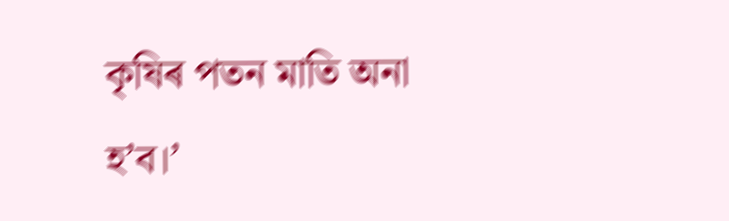কৃষিৰ পতন মাতি অনা হ’ব।’